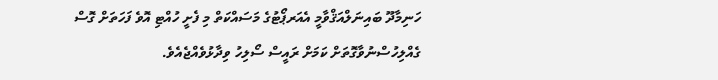ހަނިމާދޫ ބައިނަލްއަޤްވާމީ އެއަރޕޯޓުގެ މަސައްކަތް މި ފެށީ ހުއްޓި އޮވެ ފަހަތަށް ގޮސް ގެއްލިހުސްނުވާގޮތަށް ކަމަށް ރައީސް ސޯލިހު ވިދާޅުވެއްޖެއެވެ.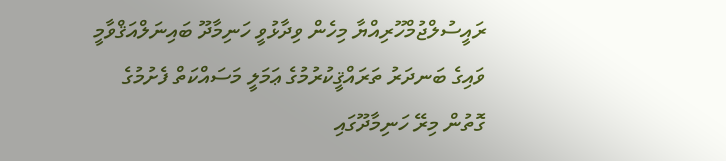ރައީސުލްޖުމްހޫރިއްޔާ މިހެން ވިދާޅުވީ ހަނިމާދޫ ބައިނަލްއަޤްވާމީ ވައިގެ ބަނދަރު ތަރައްޤީކުރުމުގެ ޢަމަލީ މަސައްކަތް ފެށުމުގެ ގޮތުން މިރޭ ހަނިމާދޫގައި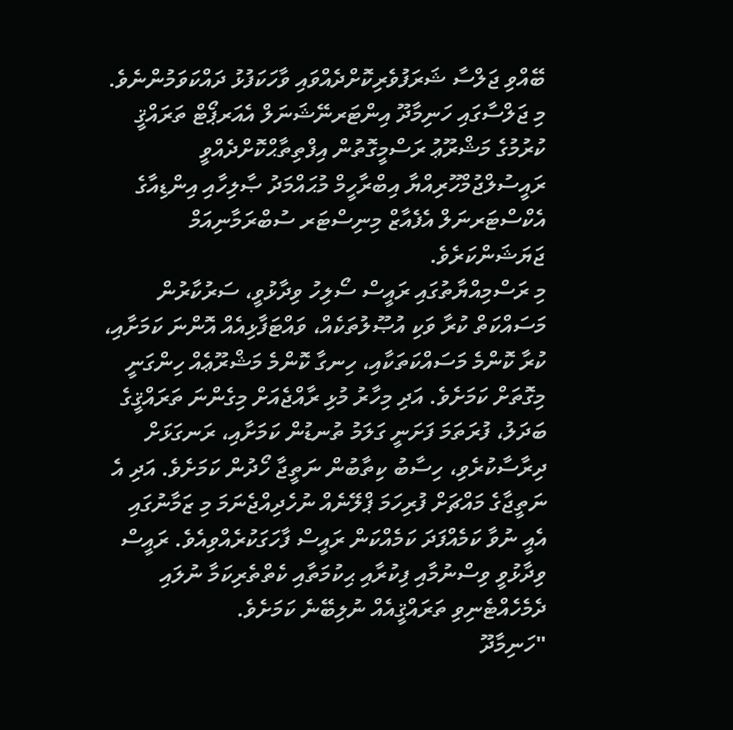ބޭއްވި ޖަލްސާ ޝަރަފުވެރިކޮށްދެއްވައި ވާހަކަފުޅު ދައްކަވަމުންނެވެ.
މި ޖަލްސާގައި ހަނިމާދޫ އިންޓަރނޭޝަނަލް އެއަރޕޯޓް ތަރައްޤީ ކުރުމުގެ މަޝްރޫޢު ރަސްމީގޮތުން އިފްތިތާޙްކޮށްދެއްވީ ރައީސުލްޖުމްހޫރިއްޔާ އިބްރާހީމް މުޙައްމަދު ޞާލިހާއި އިންޑިއާގެ އެކްސްޓަރނަލް އެފެއާޒް މިނިސްޓަރ ސުބްރަމާނިއަމް ޖަޔަޝަންކަރެވެ.
މި ރަސްމިއްޔާތުގައި ރައީސް ސޯލިހު ވިދާޅުވީ، ސަރުކާރުން މަސައްކަތް ކުރާ ވަކި އުޞޫލުތަކެއް، ވައްޓަފާޅިއެއް އޮންނަ ކަމަށާއި، ކުރާ ކޮންމެ މަސައްކަތަކާއި، ހިނގާ ކޮންމެ މަޝްރޫޢެއް ހިންގަނީ މިގޮތަށް ކަމަށެވެ. އަދި މިހާރު މުޅި ރާއްޖެއަށް މިގެންނަ ތަރައްޤީގެ ބަދަލު، ފުރަތަމަ ފަށަނީ ގަލަމު ތުނޑުން ކަމަށާއި، ރަނގަޅަށް ދިރާސާކުރެވި، ހިސާބު ކިތާބުން ނަތީޖާ ހޯދުން ކަމަށެވެ. އަދި އެ ނަތީޖާގެ މައްޗަށް ފުރިހަމަ ޕްލޭނެއް ނުހެދިއްޖެނަމަ މި ޒަމާނުގައި އެއީ ނުވާ ކަމެއްފަދަ ކަމެއްކަން ރައީސް ފާހަގަކުރެއްވިއެވެ. ރައީސް ވިދާޅުވީ ވިސްނުމާއި ފިކުރާއި ޙިކުމަތާއި ކެތްތެރިކަމާ ނުލައި ދެމެހެއްޓެނިވި ތަރައްޤީއެއް ނުލިބޭނެ ކަމަށެވެ.
"ހަނިމާދޫ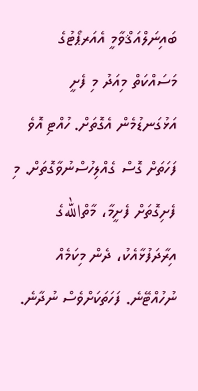ބައިނަލްއަޤްވާމީ އެއަރޕޯޓުގެ މަސައްކަތް މިއަދު މި ފެށީ އަޅުގަނޑުމެން އެގޮތަށް. ހުއްޓި އޮވެ ފަހަތަށް ގޮސް ގެއްލިހުސްނުވާގޮތަށް. މި ފެށިގޮތަށް ފެށީމާ، މާތްاللهގެ އިރާދަފުޅާއެކު، ދެން މިކަމެއް ނުހުއްޓޭނެ. ފަހަތަކަށްވެސް ނުދާނެ.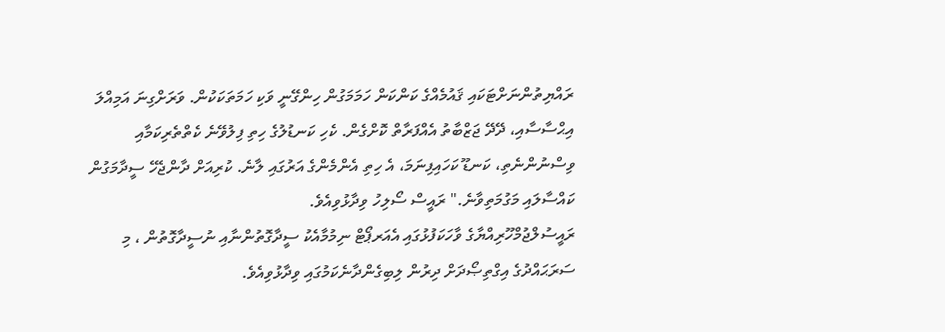ރައްޔިތުންނަށްޓަކައި ޤައުމެއްގެ ކަންކަން ހަމަމަގުން ހިންގޭނީ ވަކި ހަމަތަކަކުން. ވަރަށްގިނަ އަމިއްލަ އިޙްސާސާއި، ދޭދޭ ޖަޒްބާތު އެއްފަރާތް ކޮށްގެން. ކެހި ކަނޑުލުގެ ހިތި ފިލުވޭނެ ކެތްތެރިކަމާއި ވިސްނުންނެތި، ކަނޑޫ ކަހައިފިނަމަ، އެ ހިތި އެންމެންގެ އަރުގައި ލާނެ. ކުރިއަށް ދާންޖެހޭ ސީދާމަގުން ކައްސާލައި މަގުމަތިވާނެ." ރައީސް ސޯލިހު ވިދާޅުވިއެވެ.
ރައީސުލްޖުމްހޫރިއްޔާގެ ވާހަކަފުޅުގައި އެއަރޕޯޓް ނިމުމާއެކު ސީދާގޮތުންނާއި ނުސީދާގޮތުން ، މި ސަރަޙައްދުގެ އިގްތިޞޯދަށް ދިރުން ލިބިގެންދާނެކަމުގައި ވިދާޅުވިއެވެ.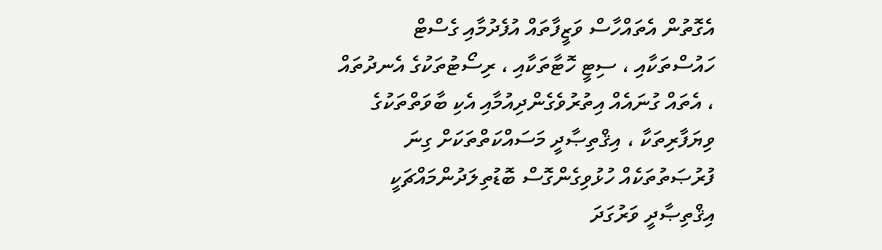އެގޮތުން އެތައްހާސް ވަޒީފާތައް އުފެދުމާއި ގެސްޓް ހައުސްތަކާއި ، ސިޓީ ހޮޓާތަކާއި ، ރިސޯޓުތަކުގެ އެނދުތައް ، އެތައް ގުނައެއް އިތުރުވެގެންދިއުމާއި އެކި ބާވަތްތަކުގެ ވިޔަފާރިތަކާ ، އިޤްތިޞާދީ މަސައްކަތްތަކަށް ގިނަ ފުރުޞަތުތަކެއް ހުޅުވިގެންގޮސް ބޮޑުތިލަދުންމައްޗަކީ އިޤްތިޞާދީ ވަރުގަދަ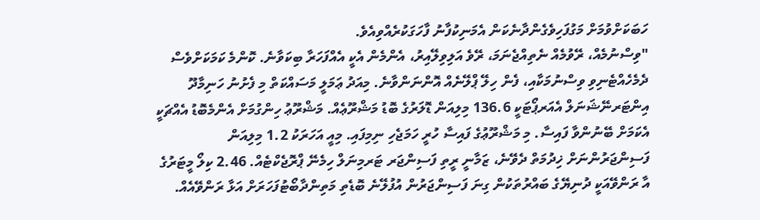ހަބަކަށްވުމަށް މަގުފަހިވެގެންދާނެކަން އެމަނިކުފާނު ފާހަގަކުރެއްވިއެވެ.
"ވިސްނުމެއް، ރޭވުމެއް ނެތިއްޖެނަމަ، ރޭވެ އަލިވިލޭއިރު، އެންމެން އެކީ އެއްފަހަރާ ބިކަވާނެ. ކޮންމެ ކަމަކަށްވެސް ދެމެހެއްޓެނިވި ވިސްނުމަކާއި، ފެން ހިލޭ ޕްލޭނެއް އޮންނަންވާނެ. މިއަދު ޢަމަލީ މަސައްކަތް މި ފެށުނު ހަނިމާދޫ އިންޓަރނޭޝަނަލް އެއަރޕޯޓަކީ 136.6 މިލިއަން ޑޮލަރުގެ ބޮޑު މަޝްރޫޢެއް. މަޝްރޫޢު ހިންގުމަށް އެންމެބޮޑު އެއްޗަކީ އެކަމަށް ބޭނުންވާ ފައިސާ. މި މަޝްރޫޢުގެ ފައިސާ ހުރީ ހަމަޖެހި ނިމިފައި. މިއީ އަހަރަކު 1.2 މިލިއަން ފަސިންޖަރުންނަށް ޚިދުމަތް ދެވޭނެ، ޒަމާނީ ރީތި ފަސިންޖަރ ޓަރމިނަލް ހިމެނޭ ޕްރޮޖެކްޓެއް. 2.46 ކިލޯ މީޓަރުގެ އާ ރަންވޭއަކީ ދުނިޔޭގެ ބައްރުތަކުން ގިނަ ފަސިންޖަރުން އުފުލޭނެ ބޮޑެތި މަތިންދާބޯޓުފަހަރަށް އަޅާ ރަންވޭއެއް.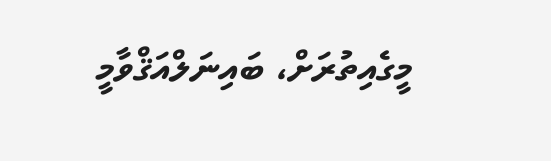މީގެއިތުރަށް، ބައިނަލްއަޤްވާމީ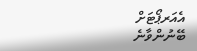އެއަރޕޯޓަށް ބޭނުންވާނެ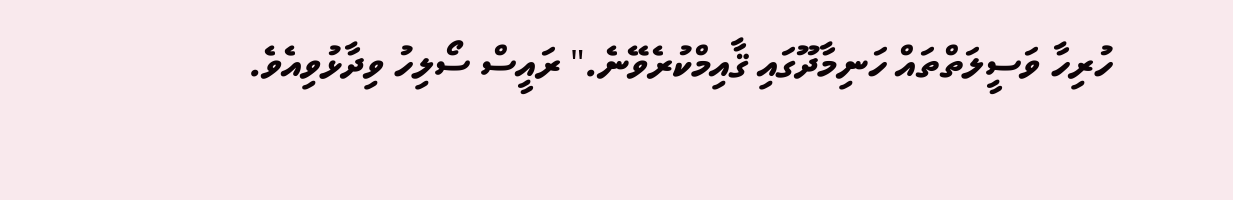ހުރިހާ ވަސީލަތްތައް ހަނިމާދޫގައި ޤާއިމްކުރެވޭނެ." ރައީސް ސޯލިހު ވިދާޅުވިއެވެ.